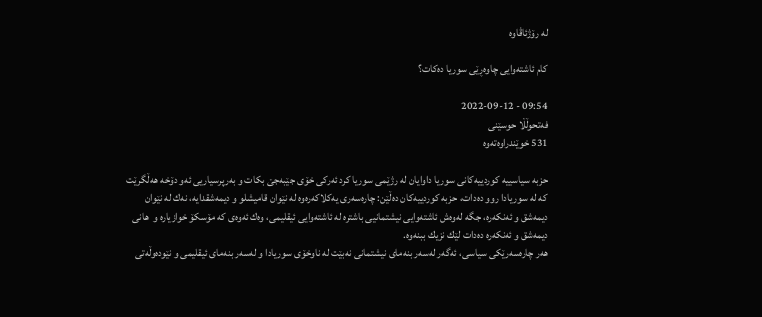لە رۆژئاڤاوە

كام ئاشته‌وایی چاوه‌ڕێی سوریا ده‌كات؟

09:54 - 2022-09-12
فەتحوڵڵا حوسێنی
531 خوێندراوەتەوە

حزبه‌ سیاسییه‌ كوردییه‌كانی سوریا داوایان له‌ رژێمی سوریا كرد ئه‌ركی خۆی جێبه‌جێ بكات و به‌رپرسیاریی ئه‌و دۆخه‌ هه‌ڵگرێت كه‌ له‌ سوریادا روو ده‌دات، حزبه‌ كوردییه‌كان ده‌ڵێن: چاره‌سه‌ری یه‌كلاكه‌ره‌وه‌ له‌ نێوان قامیشلو و دیمه‌شقدایه‌، نه‌ك له‌ نێوان دیمه‌شق و ئه‌نكه‌ره‌، جگه‌ له‌وه‌ش ئاشته‌وایی نیشتمانیی باشتره‌ له‌ ئاشته‌وایی ئیقلیمی، وه‌ك ئه‌وه‌ی كه‌ مۆسكۆ خوازیاره‌ و  هانی دیمه‌شق و ئه‌نكه‌ره‌ ده‌دات لێك نزیك ببنه‌وه‌.
هه‌ر چاره‌سه‌رێكی سیاسی، ئه‌گه‌ر له‌سه‌ر بنه‌مای نیشتمانی نه‌بێت له‌ ناوخۆی سوریادا و له‌سه‌ر بنه‌مای ئیقلیمی و نێوده‌وڵه‌تی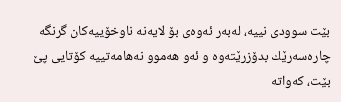بێت سوودی نییه‌، له‌به‌ر ئه‌وه‌ی بۆ لایه‌نه‌ ناوخۆییه‌كان گرنگه‌ چاره‌سه‌رێك بدۆزرێته‌وه‌ و ئه‌و هه‌موو نه‌هامه‌تییه‌ كۆتایی پێ بێت، كه‌واته‌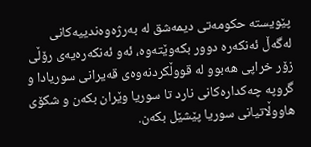پێویسته‌ حكومه‌تی دیمه‌شق له‌ به‌رژه‌وه‌ندییه‌كانی له‌گه‌ڵ ئه‌نكه‌ره‌ دوور بكه‌وێته‌وه‌، ئه‌و ئه‌نكه‌ره‌یه‌ی رۆڵی زۆر خراپی هه‌بوو له‌ قووڵكردنه‌وه‌ی قه‌یرانی سوریادا و گروپه‌ چه‌كداره‌كانی نارد تا سوریا وێران بكه‌ن و شكۆی هاووڵاتیانی سوریا پێشێل بكه‌ن.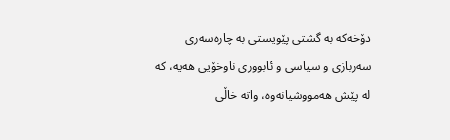دۆخه‌كه‌ به‌ گشتی پێویستی به‌ چاره‌سه‌ری سه‌ربازی و سیاسی و ئابووری ناوخۆیی هه‌یه‌، كه‌ له‌ پێش هه‌مووشیانه‌وه‌، واته‌ خاڵی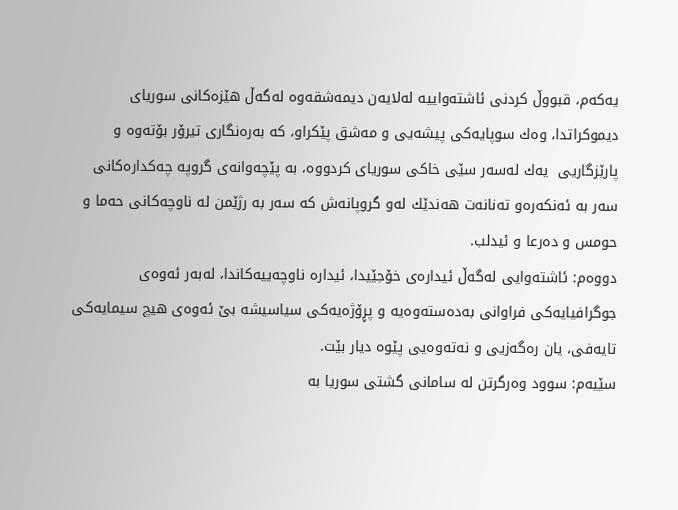یه‌كه‌م، قبووڵ كردنی ئاشته‌واییه‌ له‌لایه‌ن دیمه‌شقه‌وه‌ له‌گه‌ڵ هێزه‌كانی سوریای دیموكراتدا، وه‌ك سوپایه‌كی پیشه‌یی و مه‌شق پێكراو، كه‌ به‌ره‌نگاری تیرۆر بۆته‌وه‌ و پارێزگاریی  یه‌ك له‌سه‌ر سێی خاكی سوریای كردووه‌، به‌ پێچه‌وانه‌ی گروپه‌ چه‌كداره‌كانی سه‌ر به‌ ئه‌نكه‌ره‌و ته‌نانه‌ت هه‌ندێك له‌و گروپانه‌ش كه‌ سه‌ر به‌ رژێمن له‌ ناوچه‌كانی حه‌ما و حومس و ده‌رعا و ئیدلب.
دووه‌م: ئاشته‌وایی له‌گه‌ڵ ئیداره‌ی خۆجێیدا، ئیداره‌ ناوچه‌ییه‌كاندا، له‌به‌ر ئه‌وه‌ی جوگرافیایه‌كی فراوانی به‌ده‌سته‌وه‌یه‌ و پڕۆژه‌یه‌كی سیاسیشه‌ بێ ئه‌وه‌ی هیچ سیمایه‌كی تایه‌فی، یان ره‌گه‌زیی و نه‌ته‌وه‌یی پێوه‌ دیار بێت.
سێیه‌م: سوود وه‌رگرتن له‌ سامانی گشتی سوریا به‌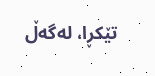تێكڕا، له‌گه‌ڵ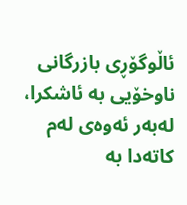ئاڵوگۆڕی بازرگانی ناوخۆیی به‌ ئاشكرا، له‌به‌ر ئه‌وه‌ی له‌م كاته‌دا به‌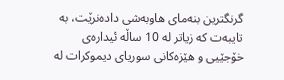گرنگترین بنه‌مای هاوبه‌شی داده‌نرێت، به‌ تایبه‌ت كه‌ زیاتر له‌ 10 ساڵه‌ ئیداره‌ی خۆجێیی و هێزه‌كانی سوریای دیموكرات له‌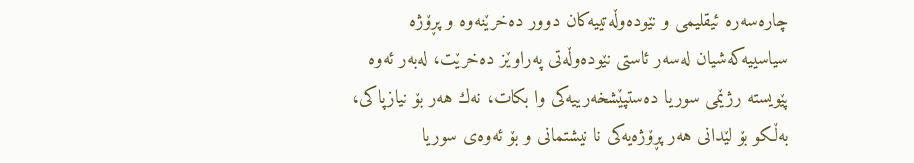چاره‌سه‌ره‌ ئیقلیمی و نێوده‌وڵه‌تییه‌كان دوور ده‌خرێنه‌وه‌ و پڕۆژه‌ سیاسییه‌كه‌شیان له‌سه‌ر ئاستی نێوده‌وڵه‌تی په‌راوێز ده‌خرێت، له‌به‌ر ئه‌وه‌ پێویسته‌ رژێمی سوریا ده‌ستپێشخه‌رییه‌كی وا بكات، نه‌ك هه‌ر بۆ نیازپاكی، به‌ڵكو بۆ لێدانی هه‌ر پڕۆژه‌یه‌كی نا نیشتمانی و بۆ ئه‌وه‌ی سوریا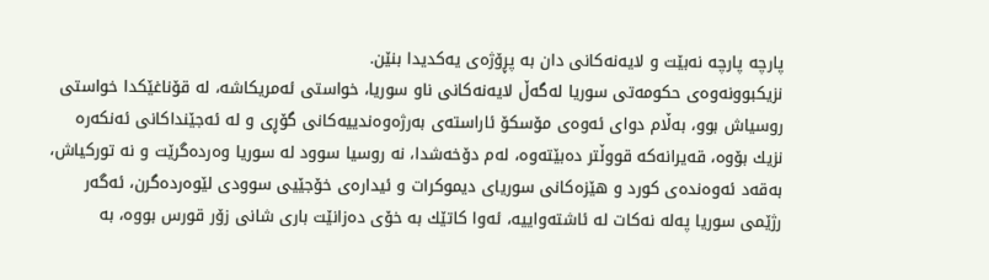پارچه‌ پارچه‌ نه‌بێت و لایه‌نه‌كانی دان به‌ پڕۆژه‌ی یه‌كدیدا بنێن.
نزیكبوونه‌وه‌ی حكومه‌تی‌ سوریا له‌گه‌ڵ لایه‌نه‌كانی ناو سوریا، خواستی ئه‌مریكاشه‌، له‌ قۆناغێكدا خواستی روسیاش بوو، به‌ڵام دوای ئه‌وه‌ی مۆسكۆ ئاراسته‌ی به‌رژه‌وه‌ندییه‌كانی گۆڕی و له‌ ئه‌جێنداكانی ئه‌نكه‌ره‌ نزیك بۆوه‌، قه‌یرانه‌كه‌ قووڵتر ده‌بێته‌وه‌، له‌م دۆخه‌شدا، نه‌ روسیا سوود له‌ سوریا وه‌رده‌گرێت و نه‌ توركیاش، به‌قه‌د ئه‌وه‌نده‌ی كورد و هێزه‌كانی سوریای دیموكرات و ئیداره‌ی خۆجێیی سوودی لێوه‌رده‌گرن، ئه‌گه‌ر رژێمی سوریا په‌له‌ نه‌كات له‌ ئاشته‌واییه‌، ئه‌وا كاتێك به‌ خۆی ده‌زانێت باری شانی زۆر قورس بووه‌، به‌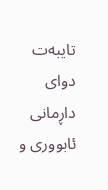تایبه‌ت دوای داڕمانی ئابووری و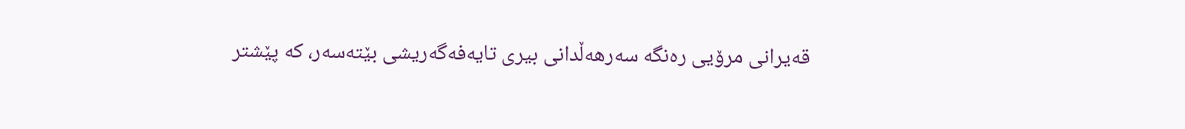قه‌یرانی مرۆیی ره‌نگه‌ سه‌رهه‌ڵدانی بیری تایه‌فه‌گه‌ریشی بێته‌سه‌ر، كه‌ پێشتر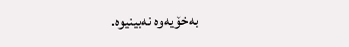به‌خۆیه‌وه‌ نه‌بینیوه‌.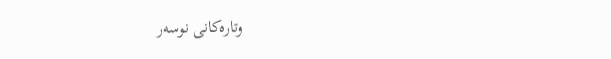وتارەکانی نوسەر